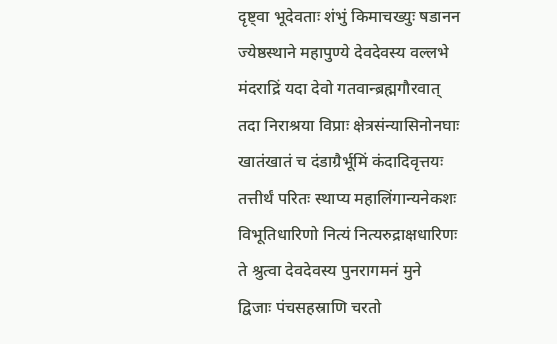दृष्ट्वा भूदेवताः शंभुं किमाचख्युः षडानन
ज्येष्ठस्थाने महापुण्ये देवदेवस्य वल्लभे
मंदराद्रिं यदा देवो गतवान्ब्रह्मगौरवात्
तदा निराश्रया विप्राः क्षेत्रसंन्यासिनोनघाः
खातंखातं च दंडाग्रैर्भूमिं कंदादिवृत्तयः
तत्तीर्थं परितः स्थाप्य महालिंगान्यनेकशः
विभूतिधारिणो नित्यं नित्यरुद्राक्षधारिणः
ते श्रुत्वा देवदेवस्य पुनरागमनं मुने
द्विजाः पंचसहस्राणि चरतो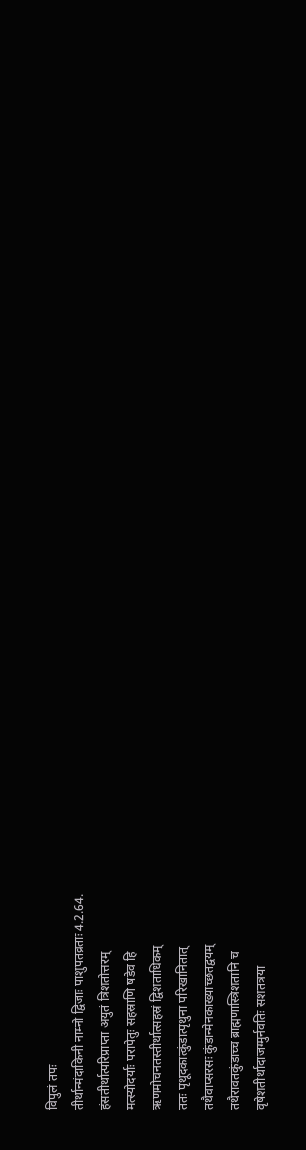विपुलं तपः
तीर्थान्मंदाकिनी नाम्नो द्विजाः पाशुपतव्रताः 4.2.64.
हंसतीर्थात्परिप्राप्ता अयुतं त्रिशतोत्तरम्
मत्स्योदर्याः परापेतुः सहस्राणि षडेव हि
ऋणमोचनतस्तीर्थात्सहस्रं द्विशताधिकम्
ततः पृथूदकात्कुंडात्पृथुना परिखानितात्
तथैवाप्सरसः कुंडान्मेनकाख्याच्छतद्वयम्
तथैरावतकुंडाच्च ब्राह्मणास्त्रिशतानि च
वृषेशतीर्थादाजग्मुर्नवतिः सशतत्रया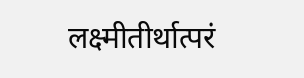लक्ष्मीतीर्थात्परं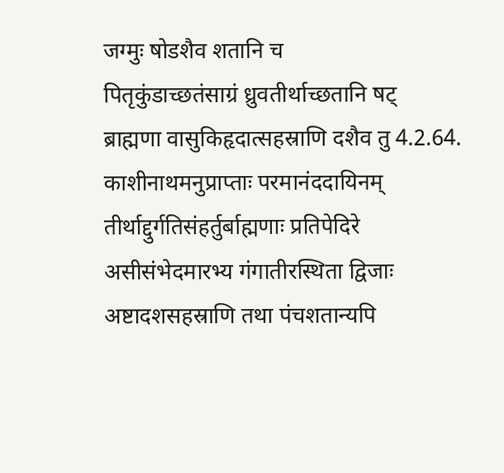जग्मुः षोडशैव शतानि च
पितृकुंडाच्छतंसाग्रं ध्रुवतीर्थाच्छतानि षट्
ब्राह्मणा वासुकिहृदात्सहस्राणि दशैव तु 4.2.64.
काशीनाथमनुप्राप्ताः परमानंददायिनम्
तीर्थाद्दुर्गतिसंहर्तुर्बाह्मणाः प्रतिपेदिरे
असीसंभेदमारभ्य गंगातीरस्थिता द्विजाः
अष्टादशसहस्राणि तथा पंचशतान्यपि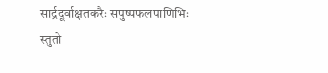सार्द्रदूर्वाक्षतकरैः सपुष्पफलपाणिभिः
स्तुतो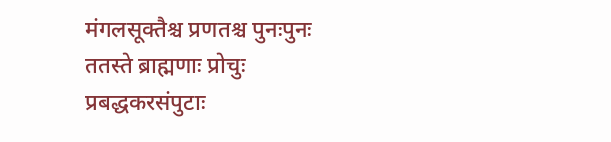मंगलसूक्तैश्च प्रणतश्च पुनःपुनः
ततस्ते ब्राह्मणाः प्रोचुः प्रबद्धकरसंपुटाः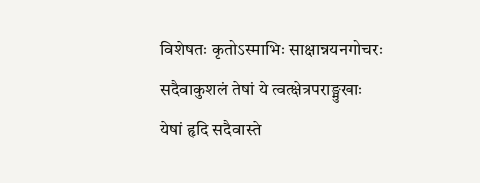विशेषतः कृतोऽस्माभिः साक्षान्नयनगोचरः
सदैवाकुशलं तेषां ये त्वत्क्षेत्रपराङ्मुखाः
येषां हृदि सदैवास्ते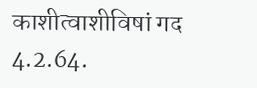काशीत्वाशीविषां गद 4.2.64.